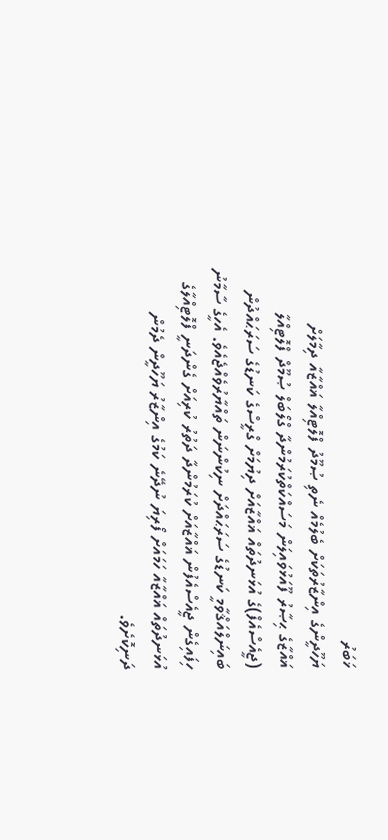ޚަބަރު
ޔަހޫދީންގެ އިންޒާރުތަކަށް ބެލުމެއް ނެތި ޞުމޫދު ފްލޮޓިއްލާ ޣައްޒާއާ ދިމާލަށް
ޣައްޒާގެ ޙިޞާރު ފޫއަޅުވައިލަން މަސައްކަތްކުރަމުންދާ ގްލޯބަލް ޞުމޫދް ފްލޮޓިއްލާ (ޖީއެސްއެފް)ގެ އުޅަނދުތައް ޣައްޒާއަށް ދިޔުމަށް ގްރީސްގެ ކަނޑުގެ ސަރަޙައްދުން ބައިނަލްއަޤްވާމީ ކަނޑުގެ ސަރަޙައްދަށް ނިކުންނަން ތައްޔާރުވެއްޖެއެވެ. އެހީގެ ސާމާނު ހިފައިގެން ޖީއެސްއެފުން ޣައްޒާއަށް ކުރަމުންދާ ދަތުރު ކުރިއަށް ގެންދަނީ ފްލޮޓިއްލާގެ އުޅަނދުތައް ޣައްޒާއާ ހަމައަށް ފޯރިޔަ ނުދޭނެ ކަމުގެ އިންޒާރު ޔަހޫދީން ދެމުން ދަނިކޮށެވެ.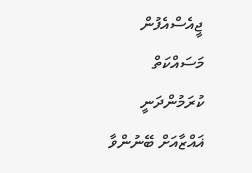ޖީއެސްއެފުން މަސައްކަތް ކުރަމުންދަނީ ޣައްޒާއަށް ބޭނުންވާ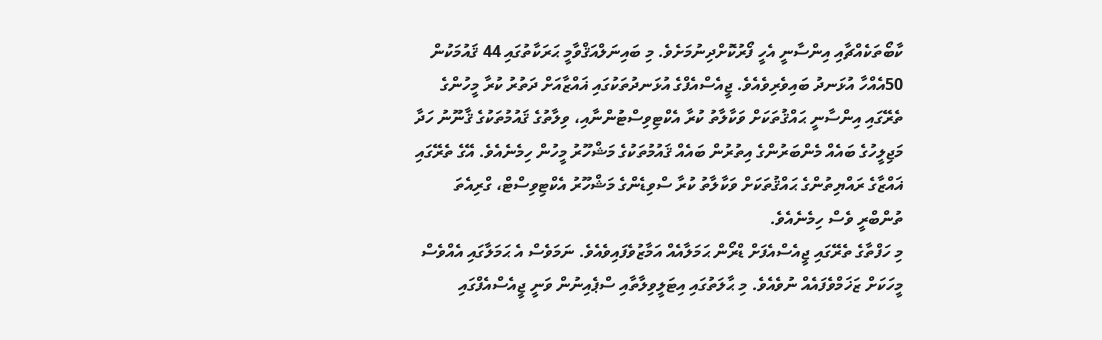ކާބޯތަކެއްޗާއި އިންސާނީ އެހީ ފޯރުކޮށްދިނުމަށެވެ. މި ބައިނަލްއަޤްވާމީ ޙަރަކާތުގައި 44 ޤައުމަކުން 50އެއްހާ އުޅަނދު ބައިވެރިވެއެވެ. ޖީއެސްއެފްގެ އުޅަނދުތަކުގައި ޣައްޒާއަށް ދަތުރު ކުރާ މީހުންގެ ތެރޭގައި އިންސާނީ ޙައްޤުތަކަށް ވަކާލާތު ކުރާ އެކްޓިވިސްޓުންނާއި، ވިލާތުގެ ޤައުމުތަކުގެ ޤާނޫނު ހަދާ މަޖިލީހުގެ ބައެއް މެންބަރުންގެ އިތުރުން ބައެއް ޤައުމުތަކުގެ މަޝްހޫރު މީހުން ހިމެނެއެވެ. އޭގެ ތެރޭގައި ޣައްޒާގެ ރައްޔިތުންގެ ޙައްޤުތަކަށް ވަކާލާތު ކުރާ ސްވިޑެންގެ މަޝްހޫރު އެކްޓިވިސްޓް، ގްރިއެތަ ތުންބްރީ ވެސް ހިމެނެއެވެ.
މި ހަފްތާގެ ތެރޭގައި ޖީއެސްއެފަށް ޑްރޯން ޙަމަލާއެއް އަމާޒުވެފައިވެއެވެ. ނަމަވެސް އެ ޙަމަލާގައި އެއްވެސް މީހަކަށް ޒަޚަމްވެފައެއް ނުވެއެވެ. މި ޙާލަތުގައި އިޓަލީވިލާތާއި ސްޕެއިނުން ވަނީ ޖީއެސްއެފްގައި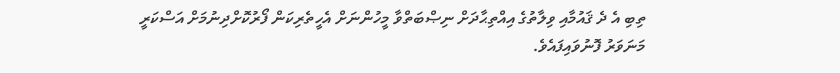ތިބި އެ ދެ ޤައުމާއި ވިލާތުގެ އިއްތިޙާދަށް ނިޞްބަތްވާ މީހުންނަށް އެހީތެރިކަން ފޯރުކޮށްދިނުމަށް އަސްކަރީ މަނަވަރު ފޮނުވައިފައެވެ.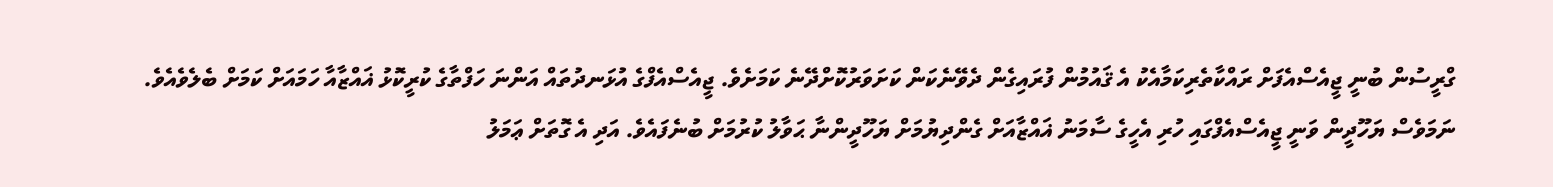ގްރީސުން ބުނީ ޖީއެސްއެފަށް ރައްކާތެރިކަމާއެކު އެ ޤައުމުން ފުރައިގެން ދެވޭނެކަން ކަށަވަރުކޮށްދޭނެ ކަމަށެވެ. ޖީއެސްއެފްގެ އުޅަނދުތައް އަންނަ ހަފްތާގެ ކުރީކޮޅު ޣައްޒާއާ ހަމައަށް ކަމަށް ބެލެވެއެވެ. ނަމަވެސް ޔަހޫދީން ވަނީ ޖީއެސްއެފްގައި ހުރި އެހީގެ ސާމަނު ޣައްޒާއަށް ގެންދިޔުމަށް ޔަހޫދީންނާ ޙަވާލު ކުރުމަށް ބުނެފައެވެ. އަދި އެ ގޮތަށް ޢަމަލު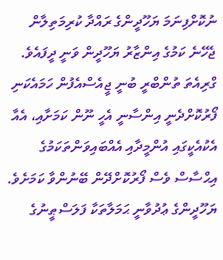ނުކޮށްފިނަމަ ޔަހޫދީންގެ ރައްދާ ކުރިމަތިލާން ޖެހޭނެ ކަމުގެ އިންޒާރު ޔަހޫދީން ވަނީ ދީފައެވެ.
ގްރިއެތަ ތުންބްރީ ބުނީ ޖީއެސްއެފުން ހަމައެކަނި ފޯރުކޮށްދެނީ އިންސާނީ އެހީ ނޫން ކަމަށާއި، އެއާ އެކުއެކީގައި އުންމީދާއި އެއްބައިވަންތަކަމުގެ އިޙްސާސް ވެސް ފޯރުކޮށްދޭން ބޭނުންވާ ކަމަށެވެ. ޔަހޫދީންގެ ޢުދުވާނީ ޙަމަލާތަކާ ފަލަސްޠީނުގެ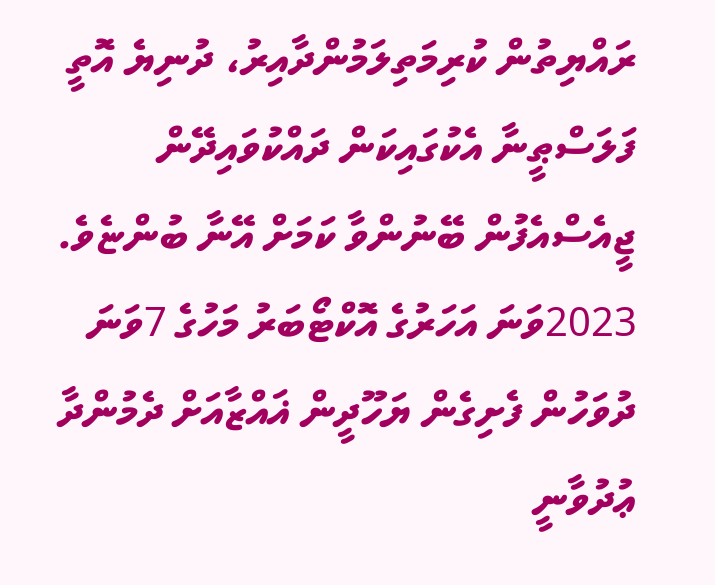ރައްޔިތުން ކުރިމަތިލަމުންދާއިރު، ދުނިޔެ އޮތީ ފަލަސްޠީނާ އެކުގައިކަން ދައްކުވައިދޭން ޖީއެސްއެފުން ބޭނުންވާ ކަމަށް އޭނާ ބުންޏެވެ.
2023ވަނަ އަހަރުގެ އޮކްޓޯބަރު މަހުގެ 7ވަނަ ދުވަހުން ފެށިގެން ޔަހޫދީން ޣައްޒާއަށް ދެމުންދާ ޢުދުވާނީ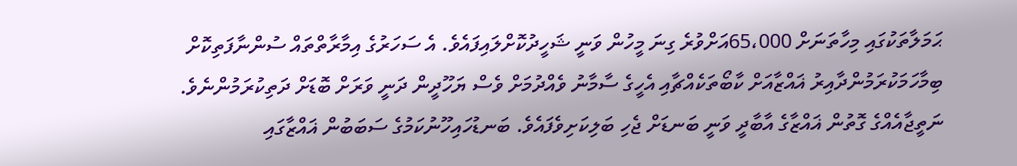ޙަމަލާތަކުގައި މިހާތަނަށް 65،000އަށްވުރެ ގިނަ މީހުން ވަނީ ޝަހީދުކޮށްލައިފައެވެ. އެ ސަހަރުގެ އިމާރާތްތައް ސުންނާފަތިކޮށް ބިމާހަމަކުރަމުންދާއިރު ޣައްޒާއަށް ކާބޯތަކެއްޗާއި އެހީގެ ސާމާނު ވެއްދުމަށް ވެސް ޔަހޫދީން ދަނީ ވަރަށް ބޮޑަށް ދަތިކުރަމުންނެވެ. ނަތީޖާއެއްގެ ގޮތުން ޣައްޒާގެ އާބާދީ ވަނީ ބަނޑަށް ޖެހި ބަލިކަށިވެފައެވެ. ބަނޑުހައިހޫނުކަމުގެ ސަބަބުން ޣައްޒާގައި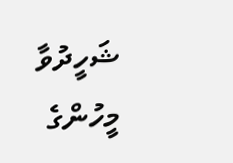ޝަހީދުވާ މީހުންގެ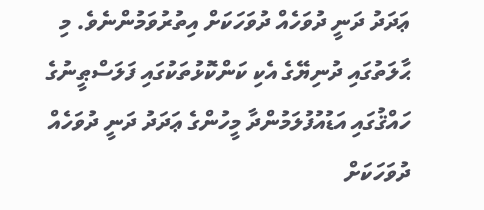ޢަދަދު ދަނީ ދުވަހެއް ދުވަހަކަށް އިތުރުވަމުންނެވެ. މި ޙާލަތުގައި ދުނިޔޭގެ އެކި ކަންކޮޅުތަކުގައި ފަލަސްޠީނުގެ ހައްޤުގައި އަޑުއުފުލަމުންދާ މީހުންގެ ޢަދަދު ދަނީ ދުވަހެއް ދުވަހަކަށް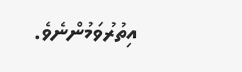އިތުރުވަމުންނެވެ.